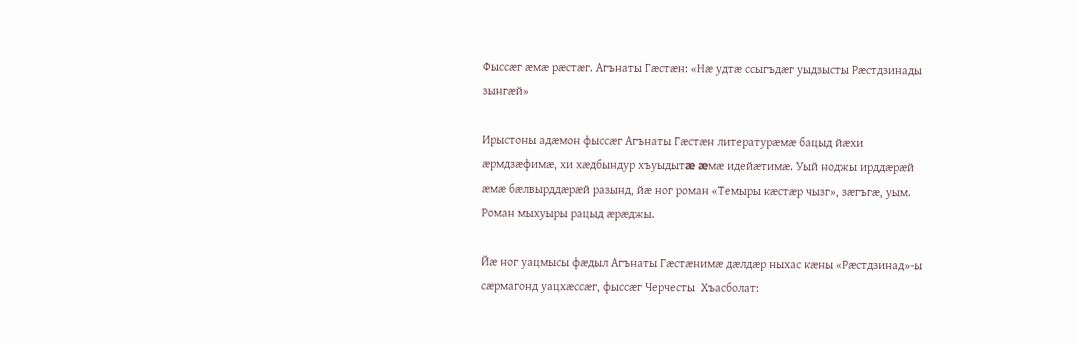Фыссæг æмæ рæстæг. Агънаты Гæстæн: «Нæ удтæ ссыгъдæг уыдзысты Рæстдзинады зынгæй»

Ирыстоны адæмон фыссæг Агънаты Гæстæн литературæмæ бацыд йæхи æрмдзæфимæ, хи хæдбындур хъуыдытæ æмæ идейæтимæ. Уый ноджы ирддæрæй æмæ бæлвырддæрæй разынд, йæ ног роман «Темыры кæстæр чызг», зæгъгæ, уым. Роман мыхуыры рацыд æрæджы.

Йæ ног уацмысы фæдыл Агънаты Гæстæнимæ дæлдæр ныхас кæны «Рæстдзинад»-ы сæрмагонд уацхæссæг, фыссæг Черчесты  Хъасболат: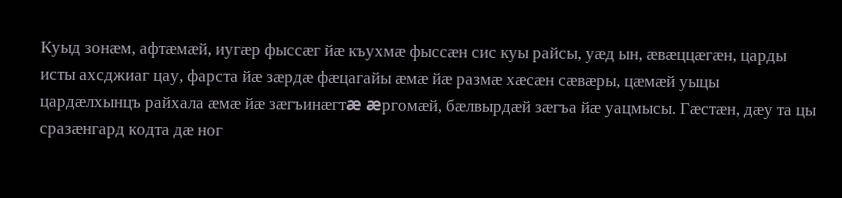Куыд зонæм, афтæмæй, иугæр фыссæг йæ къухмæ фыссæн сис куы райсы, уæд ын, æвæццæгæн, царды исты ахсджиаг цау, фарста йæ зæрдæ фæцагайы æмæ йæ размæ хæсæн сæвæры, цæмæй уыцы цардæлхынцъ райхала æмæ йæ зæгъинæгтæ æргомæй, бæлвырдæй зæгъа йæ уацмысы. Гæстæн, дæу та цы сразæнгард кодта дæ ног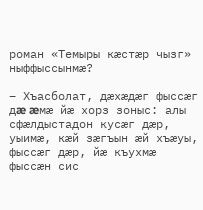роман «Темыры кæстæр чызг» ныффыссынмæ?

– Хъасболат, дæхæдæг фыссæг дæ æмæ йæ хорз зоныс: алы сфæлдыстадон кусæг дæр, уыимæ, кæй зæгъын æй хъæуы, фыссæг дæр, йæ къухмæ фыссæн сис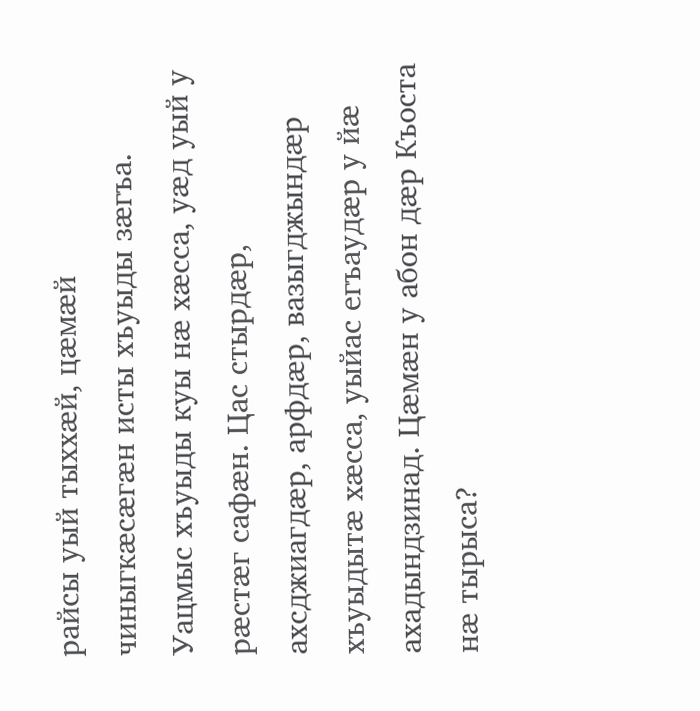райсы уый тыххæй, цæмæй чиныгкæсæгæн исты хъуыды зæгъа. Уацмыс хъуыды куы нæ хæсса, уæд уый у рæстæг сафæн. Цас стырдæр, ахсджиагдæр, арфдæр, вазыгджындæр хъуыдытæ хæсса, уыйас егъаудæр у йæ ахадындзинад. Цæмæн у абон дæр Къоста нæ тырыса?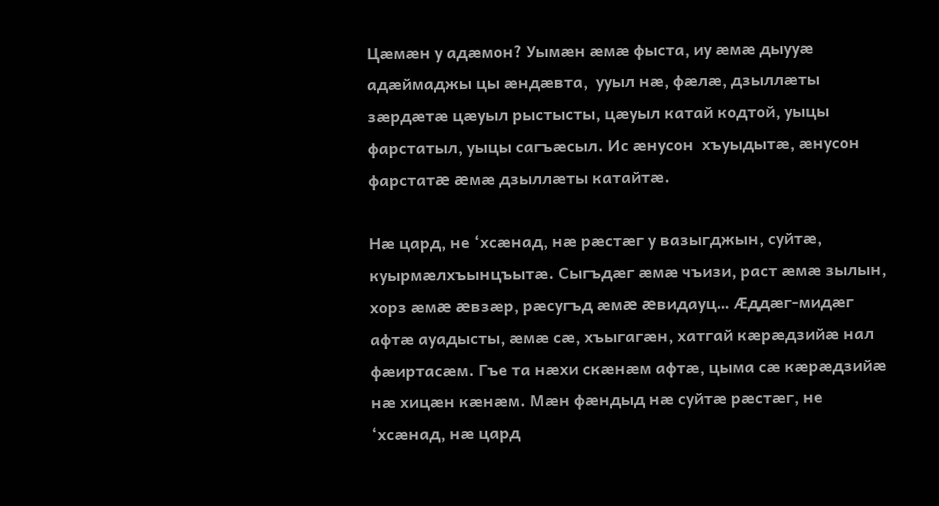Цæмæн у адæмон? Уымæн æмæ фыста, иу æмæ дыууæ адæймаджы цы æндæвта,  ууыл нæ, фæлæ, дзыллæты зæрдæтæ цæуыл рыстысты, цæуыл катай кодтой, уыцы фарстатыл, уыцы сагъæсыл. Ис æнусон  хъуыдытæ, æнусон фарстатæ æмæ дзыллæты катайтæ.

Нæ цард, не ‘хсæнад, нæ рæстæг у вазыгджын, суйтæ,         куырмæлхъынцъытæ. Сыгъдæг æмæ чъизи, раст æмæ зылын, хорз æмæ æвзæр, рæсугъд æмæ æвидауц… Æддæг-мидæг афтæ ауадысты, æмæ сæ, хъыгагæн, хатгай кæрæдзийæ нал фæиртасæм. Гъе та нæхи скæнæм афтæ, цыма сæ кæрæдзийæ нæ хицæн кæнæм. Мæн фæндыд нæ суйтæ рæстæг, не ‘хсæнад, нæ цард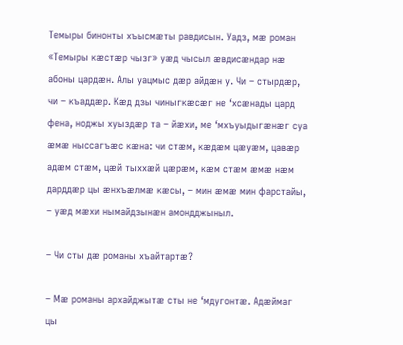Темыры бинонты хъысмæты равдисын. Уадз, мæ роман «Темыры кæстæр чызг» уæд чысыл æвдисæндар нæ абоны цардæн. Алы уацмыс дæр айдæн у. Чи – стырдæр, чи – къаддæр. Кæд дзы чиныгкæсæг не ‘хсæнады цард фена, ноджы хуыздæр та – йæхи, ме ‘мхъуыдыгæнæг суа æмæ ныссагъæс кæна: чи стæм, кæдæм цæуæм, цавæр адæм стæм, цæй тыххæй цæрæм, кæм стæм æмæ нæм дарддæр цы æнхъæлмæ кæсы, – мин æмæ мин фарстайы, – уæд мæхи нымайдзынæн амондджыныл.

– Чи сты дæ романы хъайтартæ?

– Мæ романы архайджытæ сты не ‘мдугонтæ. Адæймаг цы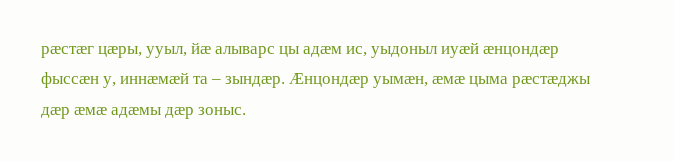рæстæг цæры, ууыл, йæ алыварс цы адæм ис, уыдоныл иуæй æнцондæр фыссæн у, иннæмæй та – зындæр. Æнцондæр уымæн, æмæ цыма рæстæджы дæр æмæ адæмы дæр зоныс.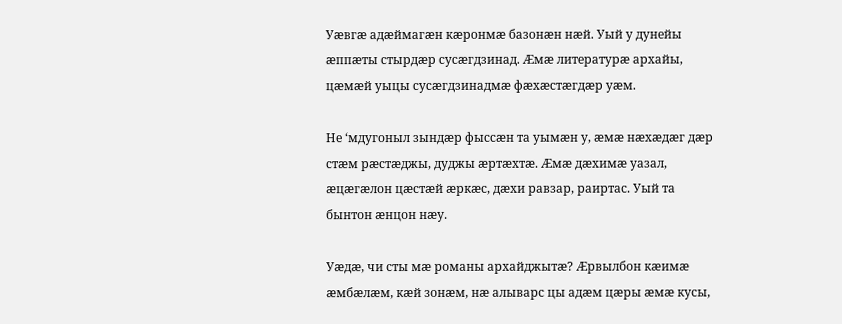Уæвгæ адæймагæн кæронмæ базонæн нæй. Уый у дунейы æппæты стырдæр сусæгдзинад. Æмæ литературæ архайы, цæмæй уыцы сусæгдзинадмæ фæхæстæгдæр уæм.

Не ‘мдугоныл зындæр фыссæн та уымæн у, æмæ нæхæдæг дæр стæм рæстæджы, дуджы æртæхтæ. Æмæ дæхимæ уазал, æцæгæлон цæстæй æркæс, дæхи равзар, раиртас. Уый та бынтон æнцон нæу.

Уæдæ, чи сты мæ романы архайджытæ? Æрвылбон кæимæ æмбæлæм, кæй зонæм, нæ алыварс цы адæм цæры æмæ кусы,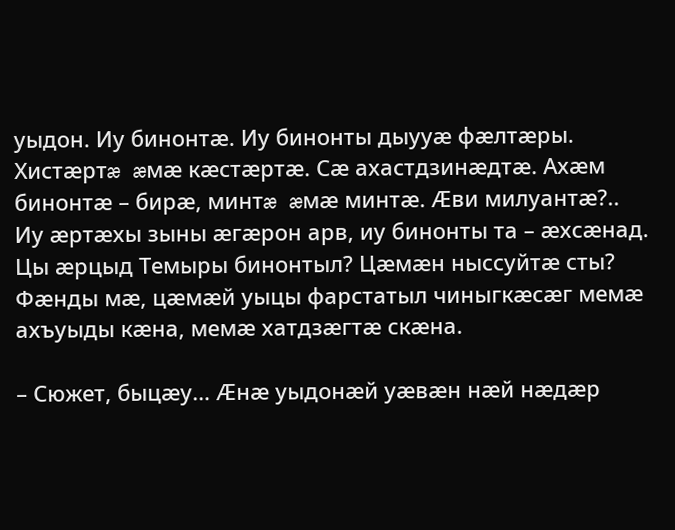уыдон. Иу бинонтæ. Иу бинонты дыууæ фæлтæры. Хистæртæ æмæ кæстæртæ. Сæ ахастдзинæдтæ. Ахæм бинонтæ – бирæ, минтæ æмæ минтæ. Æви милуантæ?.. Иу æртæхы зыны æгæрон арв, иу бинонты та – æхсæнад. Цы æрцыд Темыры бинонтыл? Цæмæн ныссуйтæ сты? Фæнды мæ, цæмæй уыцы фарстатыл чиныгкæсæг мемæ ахъуыды кæна, мемæ хатдзæгтæ скæна.

– Сюжет, быцæу… Æнæ уыдонæй уæвæн нæй нæдæр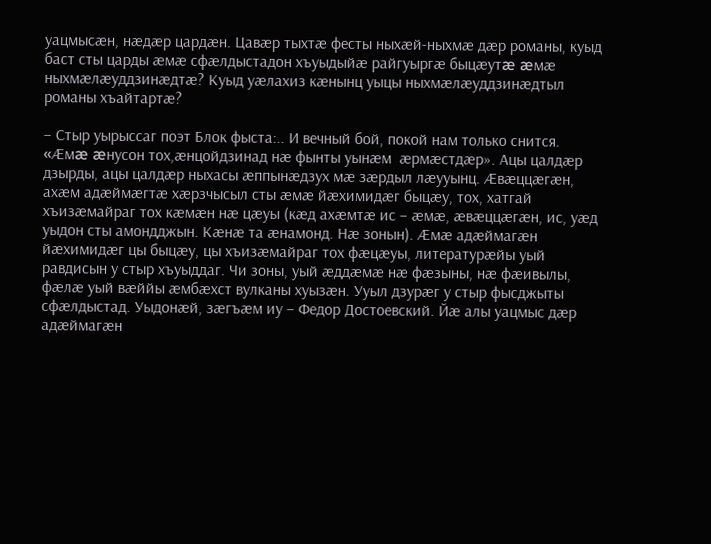уацмысæн, нæдæр цардæн. Цавæр тыхтæ фесты ныхæй-ныхмæ дæр романы, куыд баст сты царды æмæ сфæлдыстадон хъуыдыйæ райгуыргæ быцæутæ æмæ ныхмæлæуддзинæдтæ? Куыд уæлахиз кæнынц уыцы ныхмæлæуддзинæдтыл романы хъайтартæ?

– Стыр уырыссаг поэт Блок фыста:.. И вечный бой, покой нам только снится. «Æмæ æнусон тох,æнцойдзинад нæ фынты уынæм  æрмæстдæр». Ацы цалдæр дзырды, ацы цалдæр ныхасы æппынæдзух мæ зæрдыл лæууынц. Æвæццæгæн, ахæм адæймæгтæ хæрзчысыл сты æмæ йæхимидæг быцæу, тох, хатгай хъизæмайраг тох кæмæн нæ цæуы (кæд ахæмтæ ис – æмæ, æвæццæгæн, ис, уæд уыдон сты амондджын. Кæнæ та æнамонд. Нæ зонын). Æмæ адæймагæн йæхимидæг цы быцæу, цы хъизæмайраг тох фæцæуы, литературæйы уый равдисын у стыр хъуыддаг. Чи зоны, уый æддæмæ нæ фæзыны, нæ фæивылы, фæлæ уый вæййы æмбæхст вулканы хуызæн. Ууыл дзурæг у стыр фысджыты сфæлдыстад. Уыдонæй, зæгъæм иу – Федор Достоевский. Йæ алы уацмыс дæр адæймагæн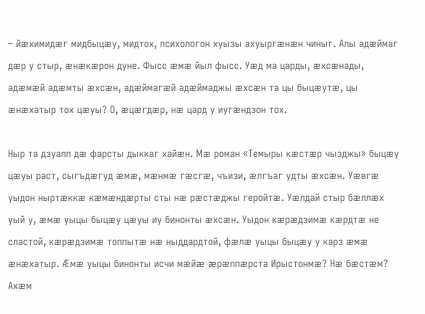– йæхимидæг мидбыцæу, мидтох, психологон хуызы ахуыргæнæн чиныг. Алы адæймаг дæр у стыр, æнæкæрон дуне. Фысс æмæ йыл фысс. Уæд ма царды, æхсæнады, адæмæй адæмты æхсæн, адæймагæй адæймаджы æхсæн та цы быцæутæ, цы æнæхатыр тох цæуы? О, æцæгдæр, нæ цард у иугæндзон тох.

Ныр та дзуапп дæ фарсты дыккаг хайæн. Мæ роман «Темыры кæстæр чызджы» быцæу цæуы раст, сыгъдæгуд æмæ, мæнмæ гæсгæ, чъизи, æлгъаг удты æхсæн. Уæвгæ уыдон ныртæккæ кæмæндæрты сты нæ рæстæджы геройтæ. Уæлдай стыр бæллæх уый у, æмæ уыцы быцæу цæуы иу бинонты æхсæн. Уыдон кæрæдзимæ кæрдтæ не сластой, кæрæдзимæ топпытæ нæ ныддардтой, фæлæ уыцы быцæу у карз æмæ æнæхатыр. Æмæ уыцы бинонты исчи мæйæ æрæппæрста Ирыстонмæ? Нæ бæстæм? Ахæм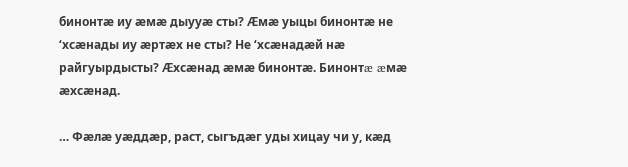бинонтæ иу æмæ дыууæ сты? Æмæ уыцы бинонтæ не ‘хсæнады иу æртæх не сты? Не ‘хсæнадæй нæ райгуырдысты? Æхсæнад æмæ бинонтæ. Бинонтæ æмæ æхсæнад.

… Фæлæ уæддæр, раст, сыгъдæг уды хицау чи у, кæд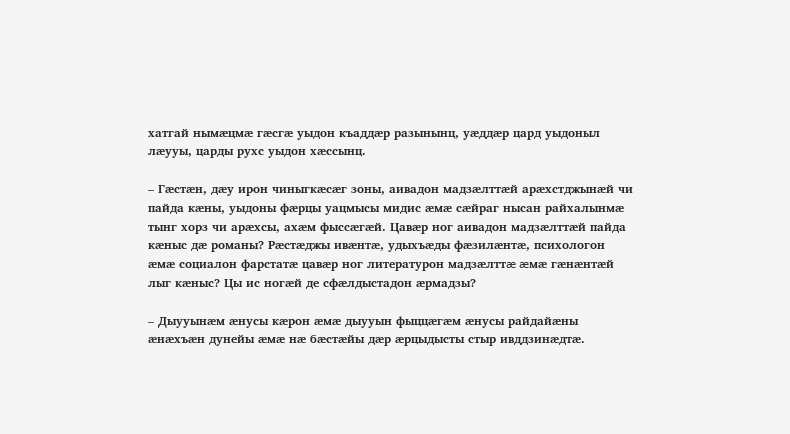хатгай нымæцмæ гæсгæ уыдон къаддæр разынынц, уæддæр цард уыдоныл лæууы, царды рухс уыдон хæссынц.

– Гæстæн, дæу ирон чиныгкæсæг зоны, аивадон мадзæлттæй арæхстджынæй чи пайда кæны, уыдоны фæрцы уацмысы мидис æмæ сæйраг нысан райхалынмæ тынг хорз чи арæхсы, ахæм фыссæгæй. Цавæр ног аивадон мадзæлттæй пайда кæныс дæ романы? Рæстæджы ивæнтæ, удыхъæды фæзилæнтæ, психологон æмæ социалон фарстатæ цавæр ног литературон мадзæлттæ æмæ гæнæнтæй лыг кæныс? Цы ис ногæй де сфæлдыстадон æрмадзы?

– Дыууынæм æнусы кæрон æмæ дыууын фыццæгæм æнусы райдайæны æнæхъæн дунейы æмæ нæ бæстæйы дæр æрцыдысты стыр ивддзинæдтæ.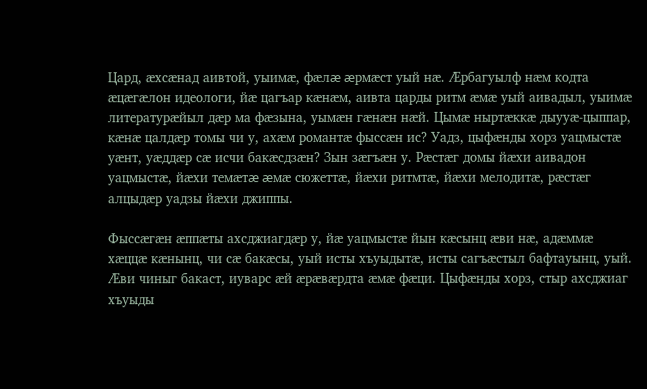Цард, æхсæнад аивтой, уыимæ, фæлæ æрмæст уый нæ. Æрбагуылф нæм кодта æцæгæлон идеологи, йæ цагъар кæнæм, аивта царды ритм æмæ уый аивадыл, уыимæ литературæйыл дæр ма фæзына, уымæн гæнæн нæй. Цымæ ныртæккæ дыууæ-цыппар, кæнæ цалдæр томы чи у, ахæм романтæ фыссæн ис? Уадз, цыфæнды хорз уацмыстæ уæнт, уæддæр сæ исчи бакæсдзæн? Зын зæгъæн у. Рæстæг домы йæхи аивадон уацмыстæ, йæхи темæтæ æмæ сюжеттæ, йæхи ритмтæ, йæхи мелодитæ, рæстæг алцыдæр уадзы йæхи джиппы.

Фыссæгæн æппæты ахсджиагдæр у, йæ уацмыстæ йын кæсынц æви нæ, адæммæ хæццæ кæнынц, чи сæ бакæсы, уый исты хъуыдытæ, исты сагъæстыл бафтауынц, уый. Æви чиныг бакаст, иуварс æй æрæвæрдта æмæ фæци. Цыфæнды хорз, стыр ахсджиаг хъуыды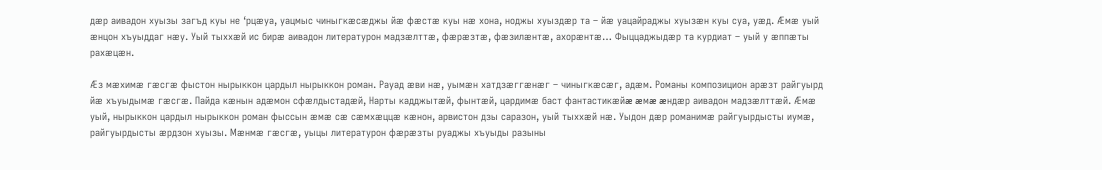дæр аивадон хуызы загъд куы не ‘рцæуа, уацмыс чиныгкæсæджы йæ фæстæ куы нæ хона, ноджы хуыздæр та – йæ уацайраджы хуызæн куы суа, уæд. Æмæ уый æнцон хъуыддаг нæу. Уый тыххæй ис бирæ аивадон литературон мадзæлттæ, фæрæзтæ, фæзилæнтæ, ахорæнтæ… Фыццаджыдæр та курдиат – уый у æппæты рахæцæн.

Æз мæхимæ гæсгæ фыстон нырыккон цардыл нырыккон роман. Рауад æви нæ, уымæн хатдзæггæнæг – чиныгкæсæг, адæм. Романы композицион арæзт райгуырд йæ хъуыдымæ гæсгæ. Пайда кæнын адæмон сфæлдыстадæй, Нарты кадджытæй, фынтæй, цардимæ баст фантастикæйæ æмæ æндæр аивадон мадзæлттæй. Æмæ уый, нырыккон цардыл нырыккон роман фыссын æмæ сæ сæмхæццæ кæнон, арвистон дзы саразон, уый тыххæй нæ. Уыдон дæр романимæ райгуырдысты иумæ, райгуырдысты æрдзон хуызы. Мæнмæ гæсгæ, уыцы литературон фæрæзты руаджы хъуыды разыны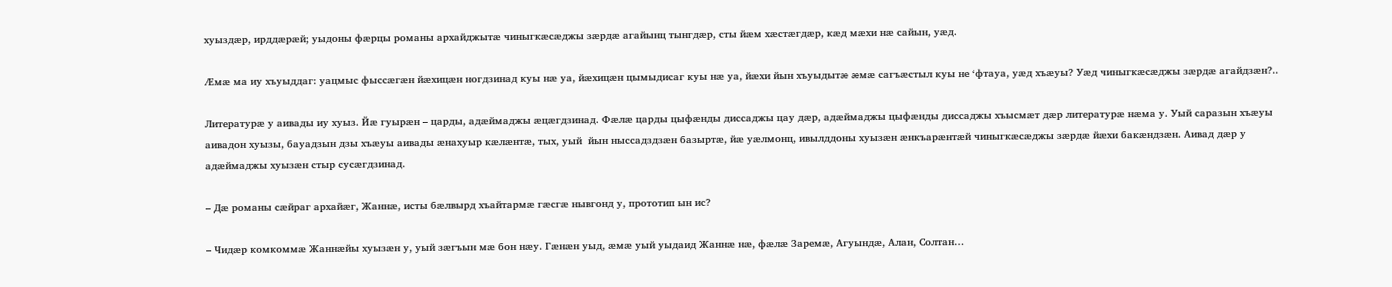хуыздæр, ирддæрæй; уыдоны фæрцы романы архайджытæ чиныгкæсæджы зæрдæ агайынц тынгдæр, сты йæм хæстæгдæр, кæд мæхи нæ сайын, уæд.

Æмæ ма иу хъуыддаг: уацмыс фыссæгæн йæхицæн ногдзинад куы нæ уа, йæхицæн цымыдисаг куы нæ уа, йæхи йын хъуыдытæ æмæ сагъæстыл куы не ‘фтауа, уæд хъæуы? Уæд чиныгкæсæджы зæрдæ агайдзæн?..

Литературæ у аивады иу хуыз. Йæ гуырæн – царды, адæймаджы æцæгдзинад. Фæлæ царды цыфæнды диссаджы цау дæр, адæймаджы цыфæнды диссаджы хъысмæт дæр литературæ нæма у. Уый саразын хъæуы аивадон хуызы, бауадзын дзы хъæуы аивады æнахуыр кæлæнтæ, тых, уый  йын ныссадздзæн базыртæ, йæ уæлмонц, ивылддоны хуызæн æнкъарæнтæй чиныгкæсæджы зæрдæ йæхи бакæндзæн. Аивад дæр у адæймаджы хуызæн стыр сусæгдзинад.

– Дæ романы сæйраг архайæг, Жаннæ, исты бæлвырд хъайтармæ гæсгæ нывгонд у, прототип ын ис?

– Чидæр комкоммæ Жаннæйы хуызæн у, уый зæгъын мæ бон нæу. Гæнæн уыд, æмæ уый уыдаид Жаннæ нæ, фæлæ Заремæ, Агуындæ, Алан, Солтан…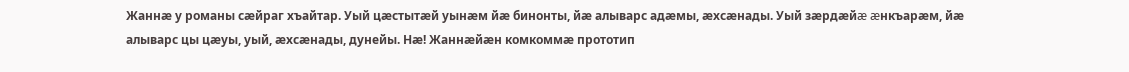Жаннæ у романы сæйраг хъайтар. Уый цæстытæй уынæм йæ бинонты, йæ алыварс адæмы, æхсæнады. Уый зæрдæйæ æнкъарæм, йæ алыварс цы цæуы, уый, æхсæнады, дунейы. Нæ! Жаннæйæн комкоммæ прототип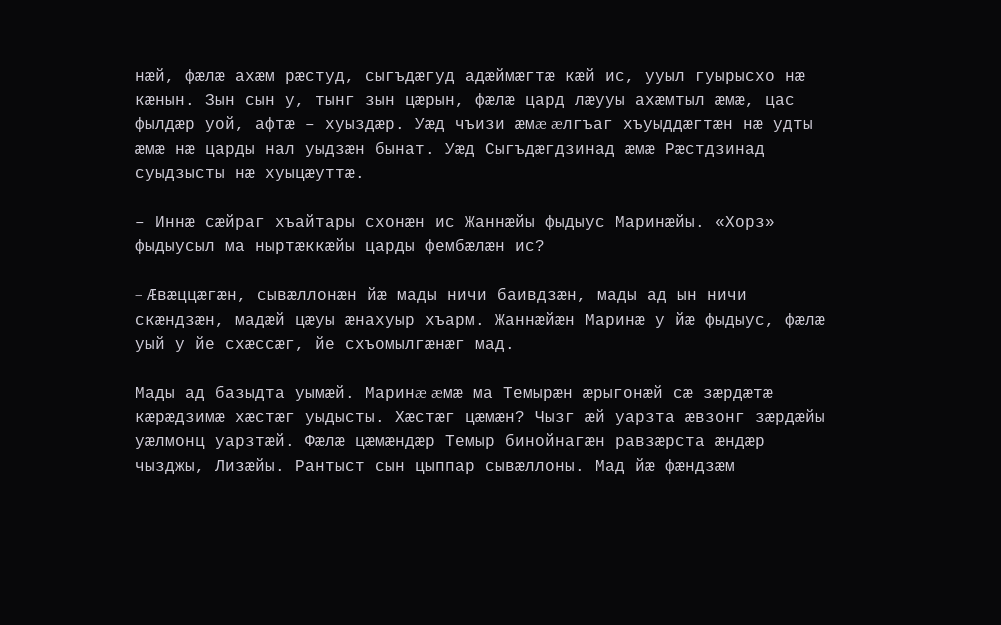нæй, фæлæ ахæм рæстуд, сыгъдæгуд адæймæгтæ кæй ис, ууыл гуырысхо нæ кæнын. Зын сын у, тынг зын цæрын, фæлæ цард лæууы ахæмтыл æмæ, цас фылдæр уой, афтæ – хуыздæр. Уæд чъизи æмæ æлгъаг хъуыддæгтæн нæ удты æмæ нæ царды нал уыдзæн бынат. Уæд Сыгъдæгдзинад æмæ Рæстдзинад суыдзысты нæ хуыцæуттæ.

– Иннæ сæйраг хъайтары схонæн ис Жаннæйы фыдыус Маринæйы. «Хорз» фыдыусыл ма ныртæккæйы царды фембæлæн ис?

– Æвæццæгæн, сывæллонæн йæ мады ничи баивдзæн, мады ад ын ничи скæндзæн, мадæй цæуы æнахуыр хъарм. Жаннæйæн Маринæ у йæ фыдыус, фæлæ уый у йе схæссæг, йе схъомылгæнæг мад.

Мады ад базыдта уымæй. Маринæ æмæ ма Темырæн æрыгонæй сæ зæрдæтæ кæрæдзимæ хæстæг уыдысты. Хæстæг цæмæн? Чызг æй уарзта æвзонг зæрдæйы уæлмонц уарзтæй. Фæлæ цæмæндæр Темыр бинойнагæн равзæрста æндæр чызджы, Лизæйы. Рантыст сын цыппар сывæллоны. Мад йæ фæндзæм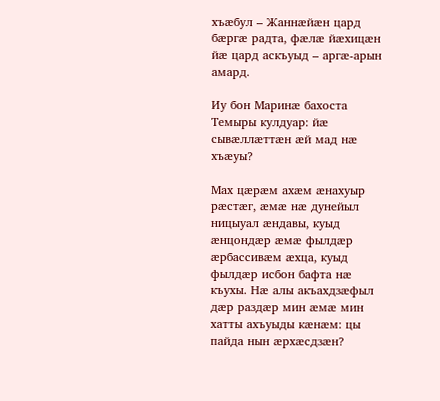хъæбул – Жаннæйæн цард бæргæ радта, фæлæ йæхицæн йæ цард аскъуыд – аргæ-арын амард.

Иу бон Маринæ бахоста Темыры кулдуар: йæ сывæллæттæн æй мад нæ хъæуы?

Мах цæрæм ахæм æнахуыр рæстæг, æмæ нæ дунейыл ницыуал æндавы, куыд æнцондæр æмæ фылдæр æрбассивæм æхца, куыд фылдæр исбон бафта нæ къухы. Нæ алы акъахдзæфыл дæр раздæр мин æмæ мин хатты ахъуыды кæнæм: цы пайда нын æрхæсдзæн?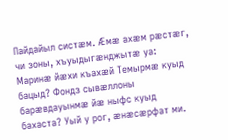Пайдайыл систæм. Æмæ ахæм рæстæг, чи зоны, хъуыдыгæнджытæ уа: Маринæ йæхи къахæй Темырмæ куыд бацыд? Фондз сывæллоны барæвдауынмæ йæ ныфс куыд бахаста? Уый у рог, æнæсæрфат ми.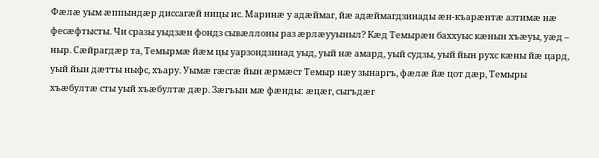Фæлæ уым æппындæр диссагæй ницы ис. Маринæ у адæймаг, йæ адæймагдзинады æн-къарæнтæ азтимæ нæ фесæфтысты. Чи сразы уыдзæн фондз сывæллоны раз æрлæууыныл? Кæд Темырæн баххуыс кæнын хъæуы, уæд – ныр. Сæйрагдæр та, Темырмæ йæм цы уарзондзинад уыд, уый нæ амард, уый судзы, уый йын рухс кæны йæ цард, уый йын дæтты ныфс, хъару. Уымæ гæсгæ йын æрмæст Темыр нæу зынаргъ, фæлæ йæ цот дæр, Темыры хъæбултæ сты уый хъæбултæ дæр. Зæгъын мæ фæнды: æцæг, сыгъдæг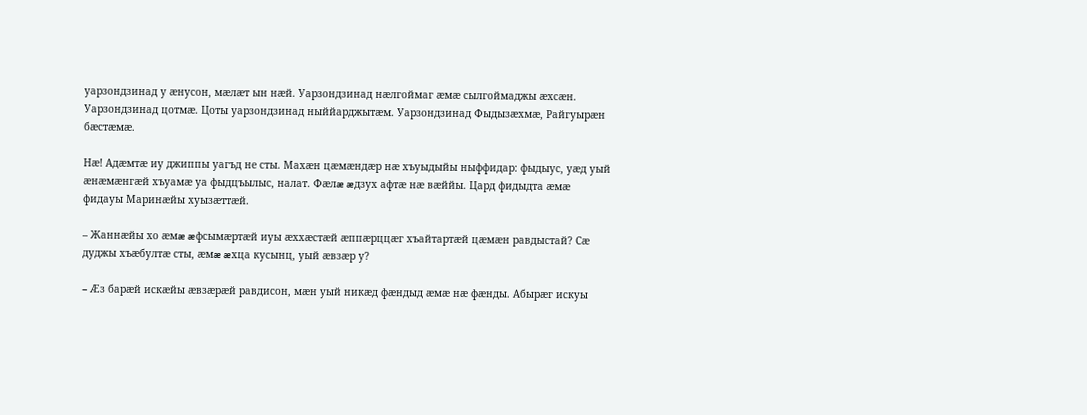уарзондзинад у æнусон, мæлæт ын нæй. Уарзондзинад нæлгоймаг æмæ сылгоймаджы æхсæн. Уарзондзинад цотмæ. Цоты уарзондзинад ныййарджытæм. Уарзондзинад Фыдызæхмæ, Райгуырæн бæстæмæ.

Нæ! Адæмтæ иу джиппы уагъд не сты. Махæн цæмæндæр нæ хъуыдыйы ныффидар: фыдыус, уæд уый æнæмæнгæй хъуамæ уа фыдцъылыс, налат. Фæлæ æдзух афтæ нæ вæййы. Цард фидыдта æмæ фидауы Маринæйы хуызæттæй.

– Жаннæйы хо æмæ æфсымæртæй иуы æххæстæй æппæрццæг хъайтартæй цæмæн равдыстай? Сæ дуджы хъæбултæ сты, æмæ æхца кусынц, уый æвзæр у?

– Æз барæй искæйы æвзæрæй равдисон, мæн уый никæд фæндыд æмæ нæ фæнды. Абырæг искуы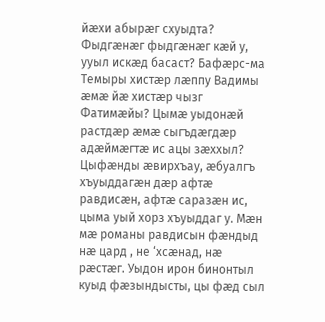йæхи абырæг схуыдта? Фыдгæнæг фыдгæнæг кæй у, ууыл искæд басаст? Бафæрс-ма Темыры хистæр лæппу Вадимы æмæ йæ хистæр чызг Фатимæйы? Цымæ уыдонæй растдæр æмæ сыгъдæгдæр адæймæгтæ ис ацы зæххыл? Цыфæнды æвирхъау, æбуалгъ хъуыддагæн дæр афтæ равдисæн, афтæ саразæн ис, цыма уый хорз хъуыддаг у. Мæн мæ романы равдисын фæндыд нæ цард , не ‘хсæнад, нæ рæстæг. Уыдон ирон бинонтыл куыд фæзындысты, цы фæд сыл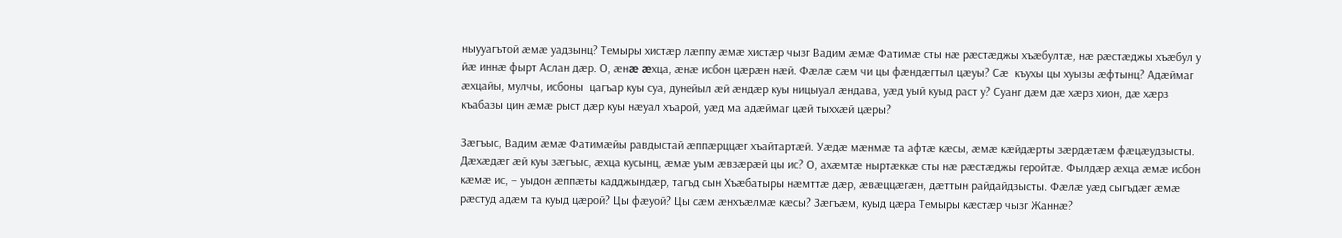ныууагътой æмæ уадзынц? Темыры хистæр лæппу æмæ хистæр чызг Вадим æмæ Фатимæ сты нæ рæстæджы хъæбултæ, нæ рæстæджы хъæбул у йæ иннæ фырт Аслан дæр. О, æнæ æхца, æнæ исбон цæрæн нæй. Фæлæ сæм чи цы фæндæгтыл цæуы? Сæ  къухы цы хуызы æфтынц? Адæймаг æхцайы, мулчы, исбоны  цагъар куы суа, дунейыл æй æндæр куы ницыуал æндава, уæд уый куыд раст у? Суанг дæм дæ хæрз хион, дæ хæрз къабазы цин æмæ рыст дæр куы нæуал хъарой, уæд ма адæймаг цæй тыххæй цæры?

Зæгъыс, Вадим æмæ Фатимæйы равдыстай æппæрццæг хъайтартæй. Уæдæ мæнмæ та афтæ кæсы, æмæ кæйдæрты зæрдæтæм фæцæудзысты. Дæхæдæг æй куы зæгъыс, æхца кусынц, æмæ уым æвзæрæй цы ис? О, ахæмтæ ныртæккæ сты нæ рæстæджы геройтæ. Фылдæр æхца æмæ исбон кæмæ ис, – уыдон æппæты кадджындæр, тагъд сын Хъæбатыры нæмттæ дæр, æвæццæгæн, дæттын райдайдзысты. Фæлæ уæд сыгъдæг æмæ рæстуд адæм та куыд цæрой? Цы фæуой? Цы сæм æнхъæлмæ кæсы? Зæгъæм, куыд цæра Темыры кæстæр чызг Жаннæ?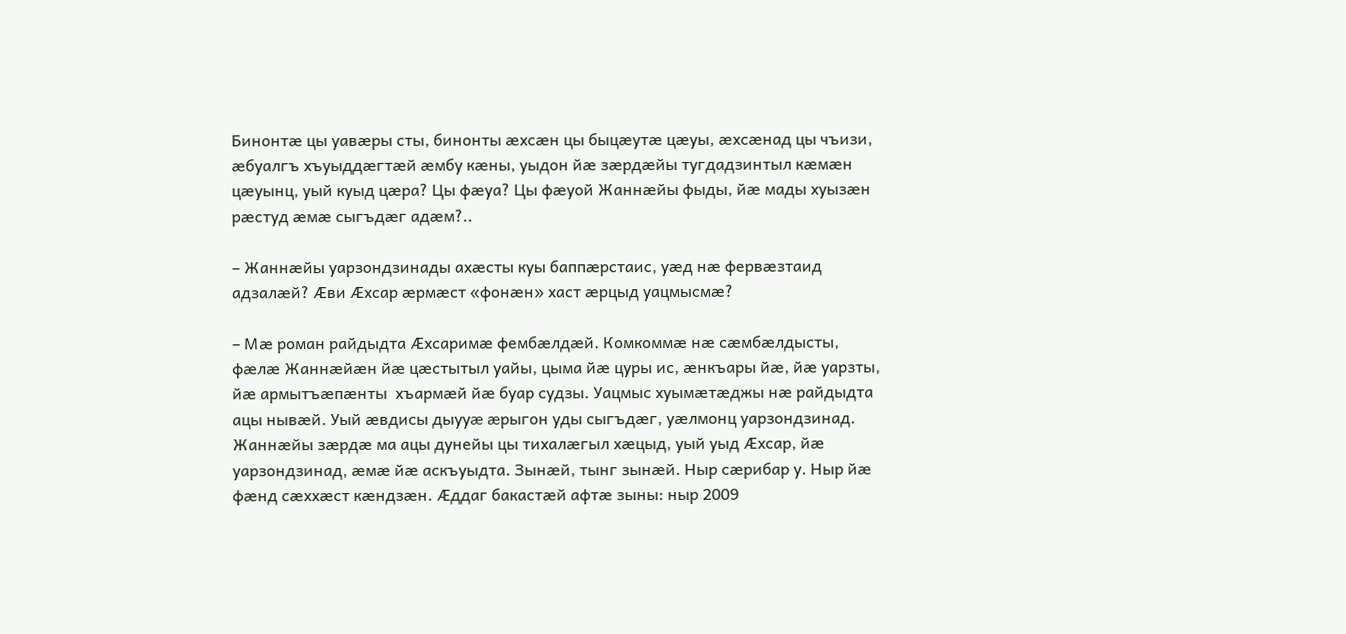Бинонтæ цы уавæры сты, бинонты æхсæн цы быцæутæ цæуы, æхсæнад цы чъизи, æбуалгъ хъуыддæгтæй æмбу кæны, уыдон йæ зæрдæйы тугдадзинтыл кæмæн цæуынц, уый куыд цæра? Цы фæуа? Цы фæуой Жаннæйы фыды, йæ мады хуызæн рæстуд æмæ сыгъдæг адæм?..

– Жаннæйы уарзондзинады ахæсты куы баппæрстаис, уæд нæ фервæзтаид адзалæй? Æви Æхсар æрмæст «фонæн» хаст æрцыд уацмысмæ?

– Мæ роман райдыдта Æхсаримæ фембæлдæй. Комкоммæ нæ сæмбæлдысты, фæлæ Жаннæйæн йæ цæстытыл уайы, цыма йæ цуры ис, æнкъары йæ, йæ уарзты, йæ армытъæпæнты  хъармæй йæ буар судзы. Уацмыс хуымæтæджы нæ райдыдта ацы нывæй. Уый æвдисы дыууæ æрыгон уды сыгъдæг, уæлмонц уарзондзинад. Жаннæйы зæрдæ ма ацы дунейы цы тихалæгыл хæцыд, уый уыд Æхсар, йæ уарзондзинад, æмæ йæ аскъуыдта. Зынæй, тынг зынæй. Ныр сæрибар у. Ныр йæ фæнд сæххæст кæндзæн. Æддаг бакастæй афтæ зыны: ныр 2009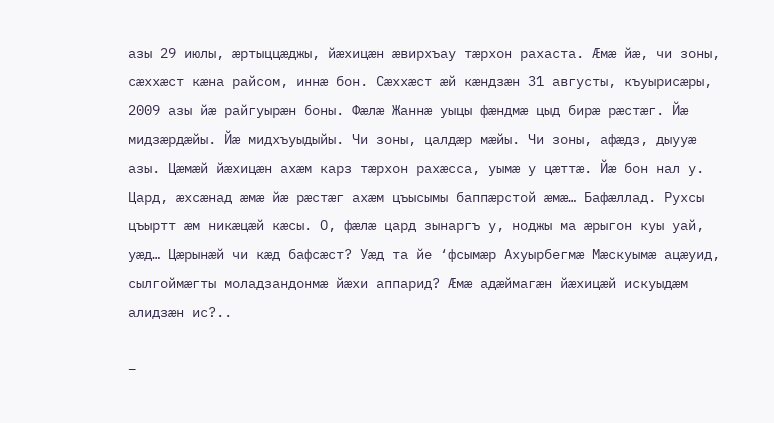азы 29 июлы, æртыццæджы, йæхицæн æвирхъау тæрхон рахаста. Æмæ йæ, чи зоны, сæххæст кæна райсом, иннæ бон. Сæххæст æй кæндзæн 31 августы, къуырисæры, 2009 азы йæ райгуырæн боны. Фæлæ Жаннæ уыцы фæндмæ цыд бирæ рæстæг. Йæ мидзæрдæйы. Йæ мидхъуыдыйы. Чи зоны, цалдæр мæйы. Чи зоны, афæдз, дыууæ азы. Цæмæй йæхицæн ахæм карз тæрхон рахæсса, уымæ у цæттæ. Йæ бон нал у. Цард, æхсæнад æмæ йæ рæстæг ахæм цъысымы баппæрстой æмæ… Бафæллад. Рухсы цъыртт æм никæцæй кæсы. О, фæлæ цард зынаргъ у, ноджы ма æрыгон куы уай, уæд… Цæрынæй чи кæд бафсæст? Уæд та йе ‘фсымæр Ахуырбегмæ Мæскуымæ ацæуид, сылгоймæгты моладзандонмæ йæхи аппарид? Æмæ адæймагæн йæхицæй искуыдæм алидзæн ис?..

–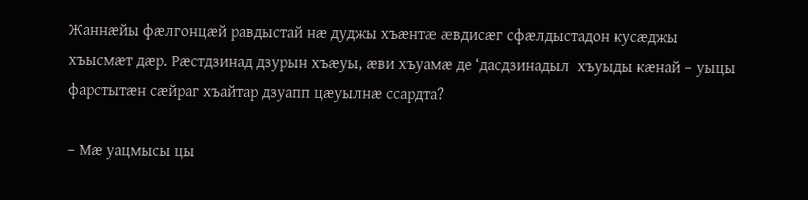Жаннæйы фæлгонцæй равдыстай нæ дуджы хъæнтæ æвдисæг сфæлдыстадон кусæджы хъысмæт дæр. Рæстдзинад дзурын хъæуы, æви хъуамæ де ‘дасдзинадыл  хъуыды кæнай – уыцы фарстытæн сæйраг хъайтар дзуапп цæуылнæ ссардта?

– Мæ уацмысы цы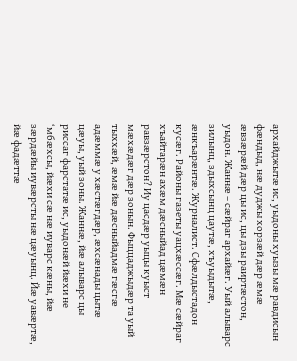архайджытæ ис, уыдоны хуызы мæ равдисын фæндыд, нæ дуджы хорзæй дæр æмæ æвзæрæй дæр цы ис, цы дзы раиртæстон, уыдон. Жаннæ – сæйраг архайæг. Уый алыварс зилынц, здыхсынц цаутæ, хъуыдытæ, æнкъарæнтæ. Журналист. Сфæлдыстадон кусæг. Районы газеты уацхæссæг. Мæ сæйраг хъайтарæн ахæм дæсныйад цæмæн равзæрстон? Иу цасдæр уыцы куыст мæхæдæг дæр зонын. Фыццаджыдæр та уый тыххæй, æмæ йæ дæсныйадмæ гæсгæ адæммæ у хæстæгдæр, æхсæнады цытæ цæуы, уый зоны. Жаннæ, йæ алыварс цы риссаг фарстатæ ис, уыдонæй йæхи не ‘мбæхсы, йæхи сæ нæ иуварс кæны, йæ зæрдæйы иувæрсты нæ цæуынц. Йæ уавæртæ, йæ фадæттæ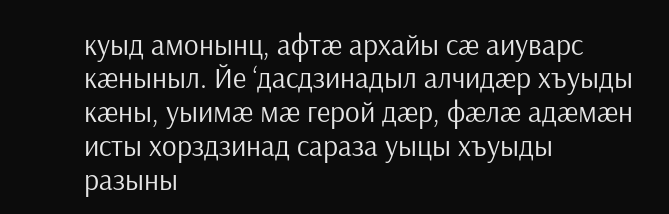куыд амонынц, афтæ архайы сæ аиуварс кæныныл. Йе ‘дасдзинадыл алчидæр хъуыды кæны, уыимæ мæ герой дæр, фæлæ адæмæн исты хорздзинад сараза уыцы хъуыды разыны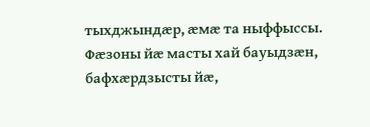тыхджындæр, æмæ та ныффыссы. Фæзоны йæ масты хай бауыдзæн, бафхæрдзысты йæ,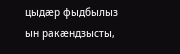цыдæр фыдбылыз ын ракæндзысты,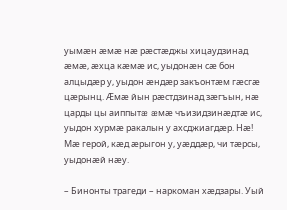уымæн æмæ нæ рæстæджы хицаудзинад æмæ, æхца кæмæ ис, уыдонæн сæ бон алцыдæр у, уыдон æндæр закъонтæм гæсгæ цæрынц. Æмæ йын рæстдзинад зæгъын, нæ царды цы аиппытæ æмæ чъизидзинæдтæ ис, уыдон хурмæ ракалын у ахсджиагдæр. Нæ! Мæ герой, кæд æрыгон у, уæддæр, чи тæрсы, уыдонæй нæу.

– Бинонты трагеди – наркоман хæдзары. Уый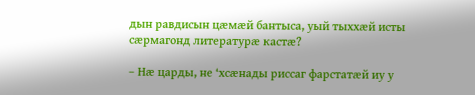дын равдисын цæмæй бантыса, уый тыххæй исты сæрмагонд литературæ кастæ?

– Нæ царды, не ‘хсæнады риссаг фарстатæй иу у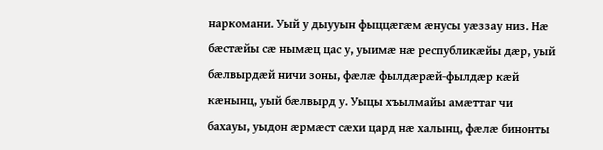наркомани. Уый у дыууын фыццæгæм æнусы уæззау низ. Нæ бæстæйы сæ нымæц цас у, уыимæ нæ республикæйы дæр, уый бæлвырдæй ничи зоны, фæлæ фылдæрæй-фылдæр кæй кæнынц, уый бæлвырд у. Уыцы хъылмайы амæттаг чи бахауы, уыдон æрмæст сæхи цард нæ халынц, фæлæ бинонты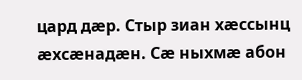цард дæр. Стыр зиан хæссынц æхсæнадæн. Сæ ныхмæ абон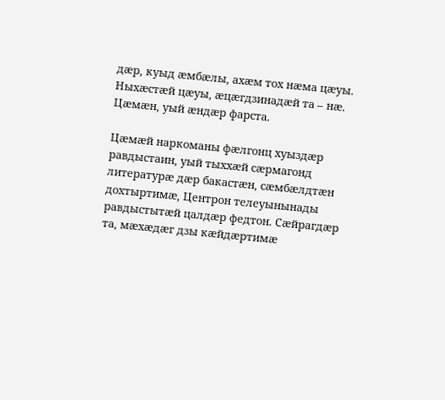дæр, куыд æмбæлы, ахæм тох нæма цæуы. Ныхæстæй цæуы, æцæгдзинадæй та – нæ. Цæмæн, уый æндæр фарста.

Цæмæй наркоманы фæлгонц хуыздæр равдыстаин, уый тыххæй сæрмагонд литературæ дæр бакастæн, сæмбæлдтæн дохтыртимæ, Центрон телеуынынады равдыстытæй цалдæр федтон. Сæйрагдæр та, мæхæдæг дзы кæйдæртимæ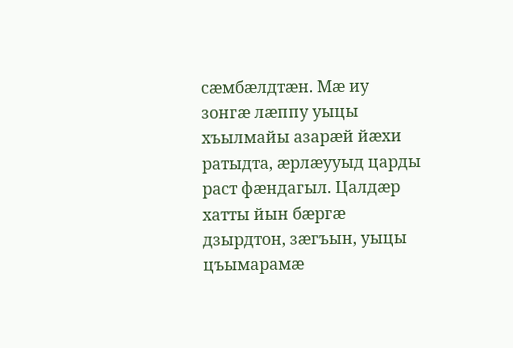сæмбæлдтæн. Мæ иу зонгæ лæппу уыцы хъылмайы азарæй йæхи ратыдта, æрлæууыд царды раст фæндагыл. Цалдæр хатты йын бæргæ дзырдтон, зæгъын, уыцы цъымарамæ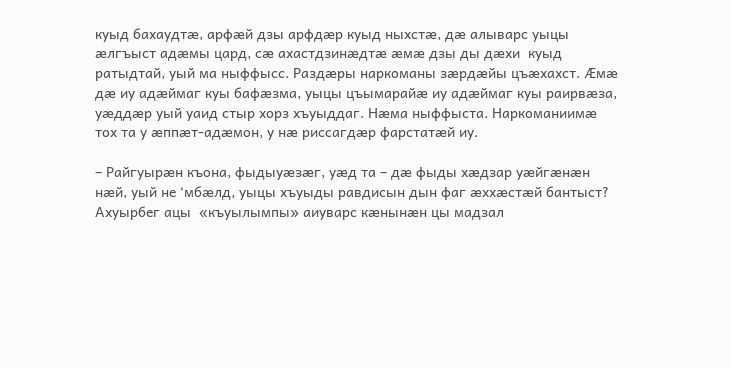куыд бахаудтæ, арфæй дзы арфдæр куыд ныхстæ, дæ алыварс уыцы æлгъыст адæмы цард, сæ ахастдзинæдтæ æмæ дзы ды дæхи  куыд ратыдтай, уый ма ныффысс. Раздæры наркоманы зæрдæйы цъæхахст. Æмæ дæ иу адæймаг куы бафæзма, уыцы цъымарайæ иу адæймаг куы раирвæза, уæддæр уый уаид стыр хорз хъуыддаг. Нæма ныффыста. Наркоманиимæ тох та у æппæт-адæмон, у нæ риссагдæр фарстатæй иу.

– Райгуырæн къона, фыдыуæзæг, уæд та – дæ фыды хæдзар уæйгæнæн нæй, уый не ‘мбæлд, уыцы хъуыды равдисын дын фаг æххæстæй бантыст? Ахуырбег ацы  «къуылымпы» аиуварс кæнынæн цы мадзал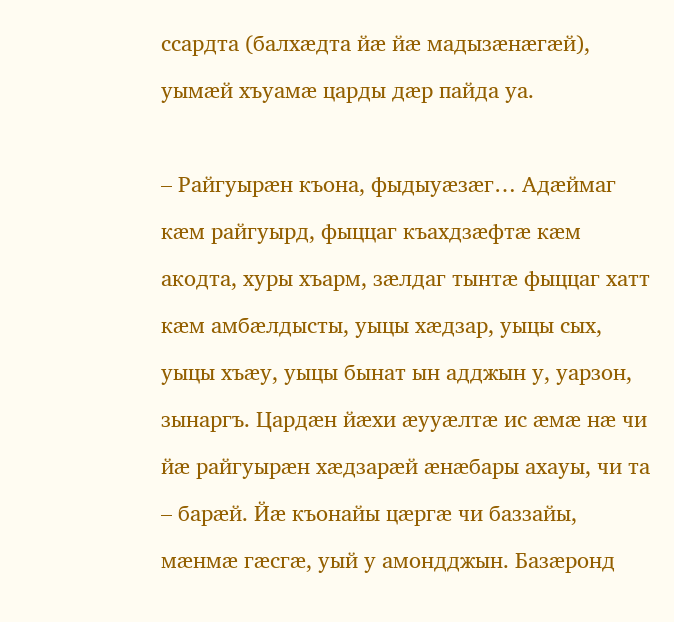ссардта (балхæдта йæ йæ мадызæнæгæй), уымæй хъуамæ царды дæр пайда уа.

– Райгуырæн къона, фыдыуæзæг… Адæймаг кæм райгуырд, фыццаг къахдзæфтæ кæм акодта, хуры хъарм, зæлдаг тынтæ фыццаг хатт кæм амбæлдысты, уыцы хæдзар, уыцы сых, уыцы хъæу, уыцы бынат ын адджын у, уарзон, зынаргъ. Цардæн йæхи æууæлтæ ис æмæ нæ чи йæ райгуырæн хæдзарæй æнæбары ахауы, чи та – барæй. Йæ къонайы цæргæ чи баззайы, мæнмæ гæсгæ, уый у амондджын. Базæронд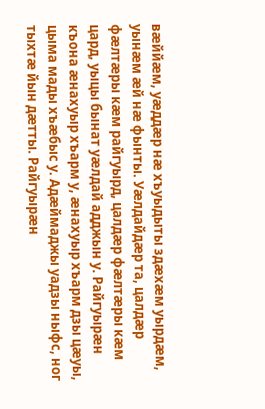вæййæм, уæддæр нæ хъуыдыты здæхæм уырдæм, уынæм æй нæ фынты. Уæлдайдæр та, цалдæр  фæлтæры кæм райгуырд, цалдæр фæлтæры кæм цард, уыцы бынат уæлдай адджын у. Райгуырæн къона æнахуыр хъарм у, æнахуыр хъарм дзы цæуы, цыма мады хъæбыс у. Адæймаджы уадзы ныфс, ног тыхтæ йын дæтты. Райгуырæн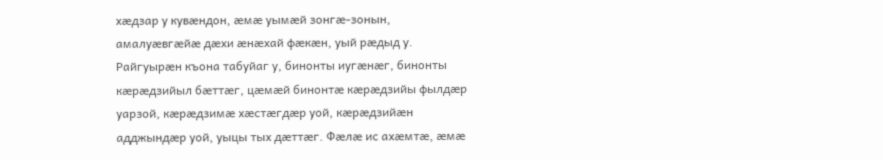хæдзар у кувæндон, æмæ уымæй зонгæ-зонын, амалуæвгæйæ дæхи æнæхай фæкæн, уый рæдыд у. Райгуырæн къона табуйаг у, бинонты иугæнæг, бинонты кæрæдзийыл бæттæг, цæмæй бинонтæ кæрæдзийы фылдæр уарзой, кæрæдзимæ хæстæгдæр уой, кæрæдзийæн адджындæр уой, уыцы тых дæттæг. Фæлæ ис ахæмтæ, æмæ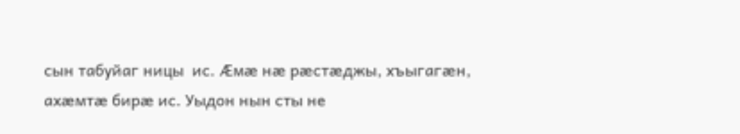сын табуйаг ницы  ис. Æмæ нæ рæстæджы, хъыгагæн, ахæмтæ бирæ ис. Уыдон нын сты не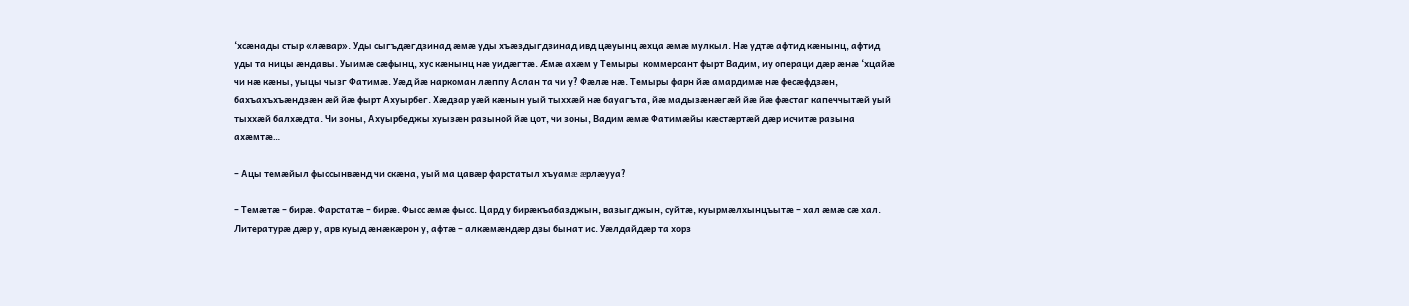‘хсæнады стыр «лæвар». Уды сыгъдæгдзинад æмæ уды хъæздыгдзинад ивд цæуынц æхца æмæ мулкыл. Нæ удтæ афтид кæнынц, афтид уды та ницы æндавы. Уыимæ сæфынц, хус кæнынц нæ уидæгтæ. Æмæ ахæм у Темыры  коммерсант фырт Вадим, иу операци дæр æнæ ‘хцайæ чи нæ кæны, уыцы чызг Фатимæ. Уæд йæ наркоман лæппу Аслан та чи у? Фæлæ нæ. Темыры фарн йæ амардимæ нæ фесæфдзæн, бахъахъхъæндзæн æй йæ фырт Ахуырбег. Хæдзар уæй кæнын уый тыххæй нæ бауагъта, йæ мадызæнæгæй йæ йæ фæстаг капеччытæй уый тыххæй балхæдта. Чи зоны, Ахуырбеджы хуызæн разыной йæ цот, чи зоны, Вадим æмæ Фатимæйы кæстæртæй дæр исчитæ разына ахæмтæ…

– Ацы темæйыл фыссынвæнд чи скæна, уый ма цавæр фарстатыл хъуамæ æрлæууа?

– Темæтæ – бирæ. Фарстатæ – бирæ. Фысс æмæ фысс. Цард у бирæкъабазджын, вазыгджын, суйтæ, куырмæлхынцъытæ – хал æмæ сæ хал. Литературæ дæр у, арв куыд æнæкæрон у, афтæ – алкæмæндæр дзы бынат ис. Уæлдайдæр та хорз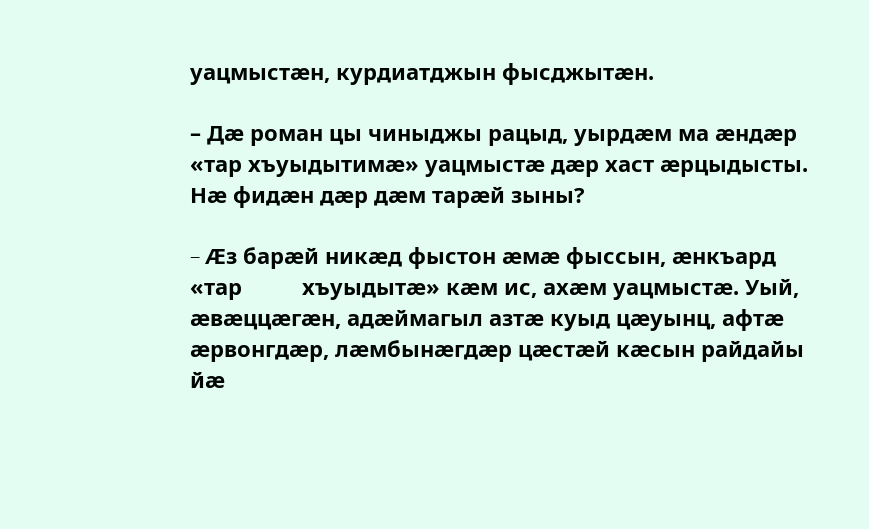уацмыстæн, курдиатджын фысджытæн.

– Дæ роман цы чиныджы рацыд, уырдæм ма æндæр «тар хъуыдытимæ» уацмыстæ дæр хаст æрцыдысты. Нæ фидæн дæр дæм тарæй зыны?

– Æз барæй никæд фыстон æмæ фыссын, æнкъард «тар          хъуыдытæ» кæм ис, ахæм уацмыстæ. Уый, æвæццæгæн, адæймагыл азтæ куыд цæуынц, афтæ æрвонгдæр, лæмбынæгдæр цæстæй кæсын райдайы йæ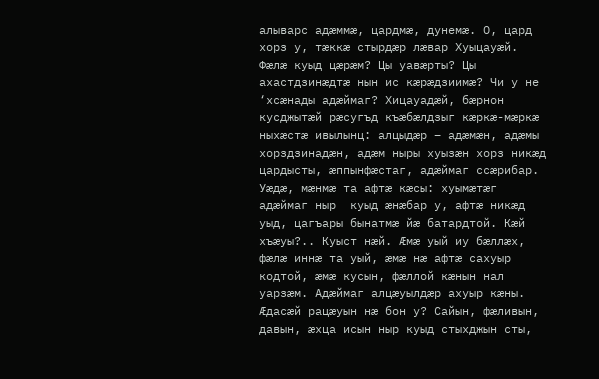алыварс адæммæ, цардмæ, дунемæ. О, цард хорз у, тæккæ стырдæр лæвар Хуыцауæй. Фæлæ куыд цæрæм? Цы уавæрты? Цы ахастдзинæдтæ нын ис кæрæдзиимæ? Чи у не ‘хсæнады адæймаг? Хицауадæй, бæрнон кусджытæй рæсугъд къæбæлдзыг кæркæ-мæркæ ныхæстæ ивылынц: алцыдæр – адæмæн, адæмы хорздзинадæн, адæм ныры хуызæн хорз никæд цардысты, æппынфæстаг, адæймаг ссæрибар. Уæдæ, мæнмæ та афтæ кæсы: хуымæтæг адæймаг ныр  куыд æнæбар у, афтæ никæд уыд, цагъары бынатмæ йæ батардтой. Кæй хъæуы?.. Куыст нæй. Æмæ уый иу бæллæх, фæлæ иннæ та уый, æмæ нæ афтæ сахуыр кодтой, æмæ кусын, фæллой кæнын нал уарзæм. Адæймаг алцæуылдæр ахуыр кæны. Æдасæй рацæуын нæ бон у? Сайын, фæливын, давын, æхца исын ныр куыд стыхджын сты,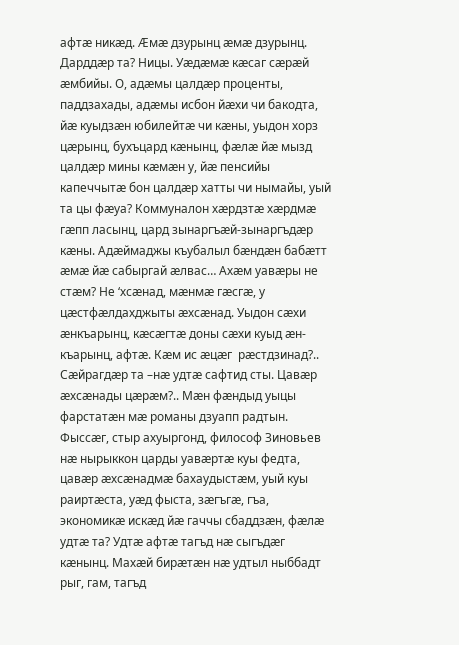афтæ никæд. Æмæ дзурынц æмæ дзурынц. Дарддæр та? Ницы. Уæдæмæ кæсаг сæрæй æмбийы. О, адæмы цалдæр проценты, паддзахады, адæмы исбон йæхи чи бакодта, йæ куыдзæн юбилейтæ чи кæны, уыдон хорз цæрынц, бухъцард кæнынц, фæлæ йæ мызд цалдæр мины кæмæн у, йæ пенсийы капеччытæ бон цалдæр хатты чи нымайы, уый та цы фæуа? Коммуналон хæрдзтæ хæрдмæ гæпп ласынц, цард зынаргъæй-зынаргъдæр кæны. Адæймаджы къубалыл бæндæн бабæтт æмæ йæ сабыргай æлвас… Ахæм уавæры не стæм? Не ‘хсæнад, мæнмæ гæсгæ, у цæстфæлдахджыты æхсæнад. Уыдон сæхи æнкъарынц, кæсæгтæ доны сæхи куыд æн-къарынц, афтæ. Кæм ис æцæг  рæстдзинад?.. Сæйрагдæр та –нæ удтæ сафтид сты. Цавæр æхсæнады цæрæм?.. Мæн фæндыд уыцы фарстатæн мæ романы дзуапп радтын. Фыссæг, стыр ахуыргонд, философ Зиновьев нæ нырыккон царды уавæртæ куы федта, цавæр æхсæнадмæ бахаудыстæм, уый куы раиртæста, уæд фыста, зæгъгæ, гъа, экономикæ искæд йæ гаччы сбаддзæн, фæлæ удтæ та? Удтæ афтæ тагъд нæ сыгъдæг кæнынц. Махæй бирæтæн нæ удтыл ныббадт рыг, гам, тагъд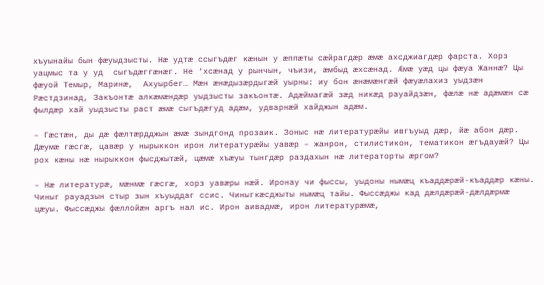хъуынайы бын фæуыдзысты. Нæ удтæ ссыгъдæг кæнын у æппæты сæйрагдæр æмæ ахсджиагдæр фарста. Хорз уацмыс та у уд  сыгъдæггæнæг. Не ‘хсæнад у рынчын, чъизи, æмбыд æхсæнад. Æмæ уæд цы фæуа Жаннæ? Цы фæуой Темыр, Маринæ,  Ахуырбег… Мæн æнæдызæрдыгæй уырны: иу бон æнæмæнгæй фæуæлахиз уыдзæн Рæстдзинад, Закъонтæ алкæмæндæр уыдзысты закъонтæ. Адæймагæй зæд никæд рауайдзæн, фæлæ нæ адæмæн сæ фылдæр хай уыдзысты раст æмæ сыгъдæгуд адæм, удварнæй хайджын адæм.

– Гæстæн, ды дæ фæлтæрдджын æмæ зындгонд прозаик. Зоныс нæ литературæйы ивгъуыд дæр, йæ абон дæр. Дæумæ гæсгæ, цавæр у нырыккон ирон литературæйы уавæр – жанрон, стилистикон, тематикон æгъдауæй? Цы рох кæны нæ нырыккон фысджытæй, цæмæ хъæуы тынгдæр раздахын нæ литераторты æргом?

– Нæ литературæ, мæнмæ гæсгæ, хорз уавæры нæй. Иронау чи фыссы, уыдоны нымæц къаддæрæй-къаддæр кæны. Чиныг рауадзын стыр зын хъуыддаг ссис. Чиныгкæсджыты нымæц тайы. Фыссæджы кад дæлдæрæй-дæлдæрмæ цæуы. Фыссæджы фæллойæн аргъ нал ис. Ирон аивадмæ, ирон литературæмæ,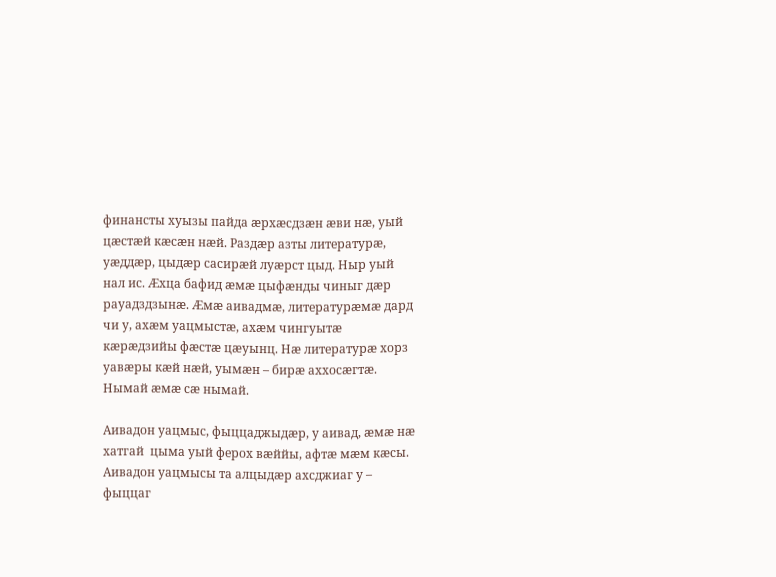финансты хуызы пайда æрхæсдзæн æви нæ, уый цæстæй кæсæн нæй. Раздæр азты литературæ, уæддæр, цыдæр сасирæй луæрст цыд. Ныр уый нал ис. Æхца бафид æмæ цыфæнды чиныг дæр рауадздзынæ. Æмæ аивадмæ, литературæмæ дард чи у, ахæм уацмыстæ, ахæм чингуытæ кæрæдзийы фæстæ цæуынц. Нæ литературæ хорз уавæры кæй нæй, уымæн – бирæ аххосæгтæ. Нымай æмæ сæ нымай.

Аивадон уацмыс, фыццаджыдæр, у аивад, æмæ нæ хатгай  цыма уый ферох вæййы, афтæ мæм кæсы. Аивадон уацмысы та алцыдæр ахсджиаг у – фыццаг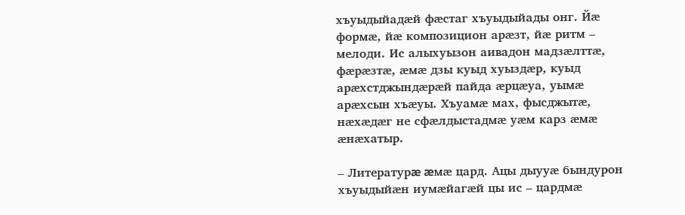хъуыдыйадæй фæстаг хъуыдыйады онг. Йæ формæ, йæ композицион арæзт, йæ ритм – мелоди. Ис алыхуызон аивадон мадзæлттæ, фæрæзтæ, æмæ дзы куыд хуыздæр, куыд арæхстджындæрæй пайда æрцæуа, уымæ арæхсын хъæуы. Хъуамæ мах, фысджытæ, нæхæдæг не сфæлдыстадмæ уæм карз æмæ æнæхатыр.

– Литературæ æмæ цард. Ацы дыууæ бындурон хъуыдыйæн иумæйагæй цы ис – цардмæ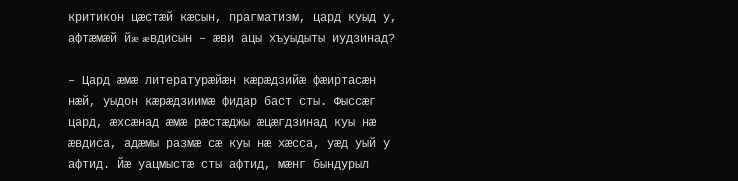критикон цæстæй кæсын, прагматизм, цард куыд у, афтæмæй йæ æвдисын – æви ацы хъуыдыты иудзинад?

– Цард æмæ литературæйæн кæрæдзийæ фæиртасæн нæй, уыдон кæрæдзиимæ фидар баст сты. Фыссæг цард, æхсæнад æмæ рæстæджы æцæгдзинад куы нæ æвдиса, адæмы размæ сæ куы нæ хæсса, уæд уый у афтид. Йæ уацмыстæ сты афтид, мæнг бындурыл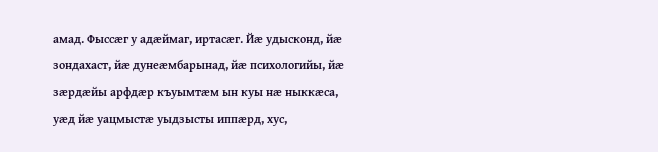амад. Фыссæг у адæймаг, иртасæг. Йæ удысконд, йæ зондахаст, йæ дунеæмбарынад, йæ психологийы, йæ зæрдæйы арфдæр къуымтæм ын куы нæ ныккæса, уæд йæ уацмыстæ уыдзысты иппæрд, хус,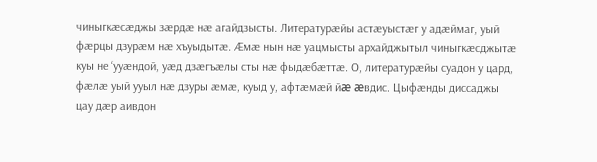чиныгкæсæджы зæрдæ нæ агайдзысты. Литературæйы астæуыстæг у адæймаг, уый фæрцы дзурæм нæ хъуыдытæ. Æмæ нын нæ уацмысты архайджытыл чиныгкæсджытæ куы не ‘ууæндой, уæд дзæгъæлы сты нæ фыдæбæттæ. О, литературæйы суадон у цард, фæлæ уый ууыл нæ дзуры æмæ, куыд у, афтæмæй йæ æвдис. Цыфæнды диссаджы цау дæр аивдон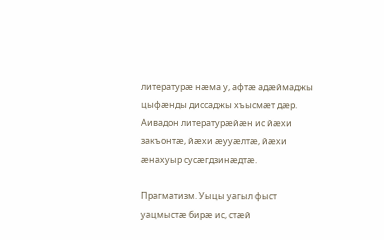литературæ нæма у, афтæ адæймаджы цыфæнды диссаджы хъысмæт дæр. Аивадон литературæйæн ис йæхи закъонтæ, йæхи æууæлтæ, йæхи æнахуыр сусæгдзинæдтæ.

Прагматизм. Уыцы уагыл фыст уацмыстæ бирæ ис, стæй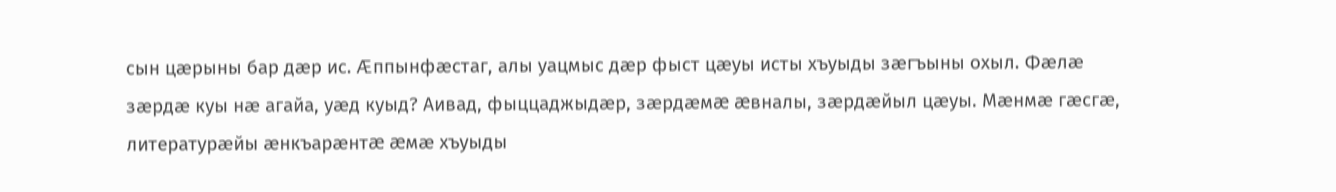сын цæрыны бар дæр ис. Æппынфæстаг, алы уацмыс дæр фыст цæуы исты хъуыды зæгъыны охыл. Фæлæ зæрдæ куы нæ агайа, уæд куыд? Аивад, фыццаджыдæр, зæрдæмæ æвналы, зæрдæйыл цæуы. Мæнмæ гæсгæ, литературæйы æнкъарæнтæ æмæ хъуыды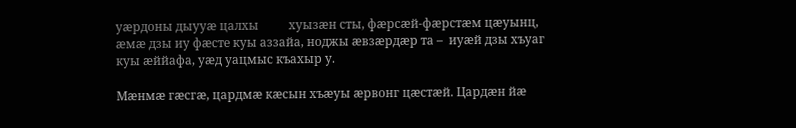уæрдоны дыууæ цалхы          хуызæн сты, фæрсæй-фæрстæм цæуынц, æмæ дзы иу фæсте куы аззайа, ноджы æвзæрдæр та –  иуæй дзы хъуаг куы æййафа, уæд уацмыс къахыр у.

Мæнмæ гæсгæ, цардмæ кæсын хъæуы æрвонг цæстæй. Цардæн йæ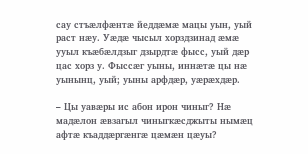сау стъæлфæнтæ йеддæмæ мацы уын, уый раст нæу. Уæдæ чысыл хорздзинад æмæ ууыл къæбæлдзыг дзырдтæ фысс, уый дæр цас хорз у. Фыссæг уыны, иннæтæ цы нæ уынынц, уый; уыны арфдæр, уæрæхдæр.

– Цы уавæры ис абон ирон чиныг? Нæ мадæлон æвзагыл чиныгкæсджыты нымæц афтæ къаддæргæнгæ цæмæн цæуы?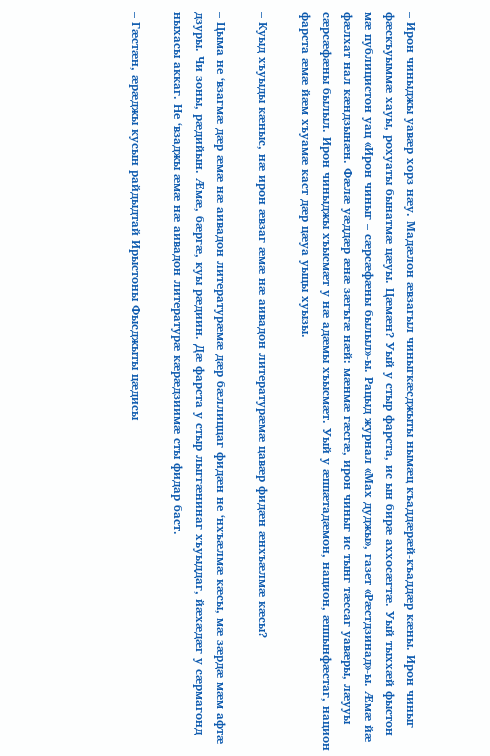– Ирон чиныджы уавæр хорз нæу. Мадæлон æвзагыл чиныгкæсджыты нымæц къаддæрæй-къаддæр кæны. Ирон чиныг фæскъуыммæ хауы, рохуаты бынатмæ цæуы. Цæмæн? Уый у стыр фарста, ис ын бирæ аххосæгтæ. Уый тыххæй фыстон мæ публицистон уац «Ирон чиныг – сæрсæфæны былыл»-ы. Рацыд журнал «Мах дуджы», газет «Рæстдзинад»-ы. Æмæ йæ фæлхат нал кæндзынæн. Фæлæ уæддæр æнæ зæгъгæ нæй: мæнмæ гæсгæ, ирон чиныг ис тынг тæссаг уавæры, лæууы сæрсæфæны былыл. Ирон чиныджы хъысмæт у нæ адæмы хъысмæт. Уый у æппæтадæмон, национ, æппынфæстаг, национ фарста æмæ йæм хъуамæ каст дæр цæуа уыцы хуызы.

– Куыд хъуыды кæныс, нæ ирон æвзаг æмæ нæ аивадон литературæмæ цавæр фидæн æнхъæлмæ кæсы?

– Цыма не ‘взагмæ дæр æмæ нæ аивадон литературæмæ дæр бæллиццаг фидæн не ‘нхъæлмæ кæсы, мæ зæрдæ мæм афтæ дзуры. Чи зоны, рæдийын. Æмæ, бæргæ, куы рæдиин. Дæ фарста у стыр лыггæнинаг хъуыддаг, йæхæдæг у сæрмагонд ныхасы аккаг. Не ‘взаджы æмæ нæ аивадон литературæ кæрæдзиимæ сты фидар баст.

– Гæстæн, æрæджы кусын райдыдтай Ирыстоны Фысджыты цæдисы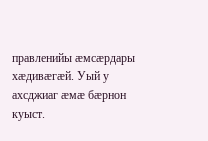правленийы æмсæрдары хæдивæгæй. Уый у ахсджиаг æмæ бæрнон куыст.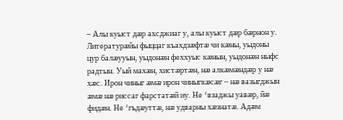– Алы куыст дæр ахсджиаг у, алы куыст дæр бæрнон у. Литературæйы фыццаг къахдзæфтæ чи кæны, уыдоны цур балæууын, уыдонæн феххуыс кæнын, уыдонæн ныфс радтын. Уый махæн, хистæртæн, нæ алкæмæндæр у нæ хæс. Ирон чиныг æмæ ирон чиныгкæсæг – нæ вазыгджын æмæ нæ риссаг фарстатæй иу. Не ‘взаджы уавæр, йæ фидæн. Не ‘гъдæуттæ, нæ удварны хæзнатæ. Адæм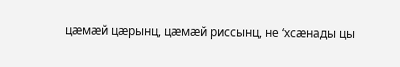цæмæй цæрынц, цæмæй риссынц, не ‘хсæнады цы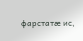фарстатæ ис,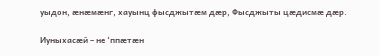уыдон, æнæмæнг, хауынц фысджытæм дæр, Фысджыты цæдисмæ дæр.

Иуныхасæй – не ‘ппæтæн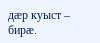дæр куыст – бирæ.